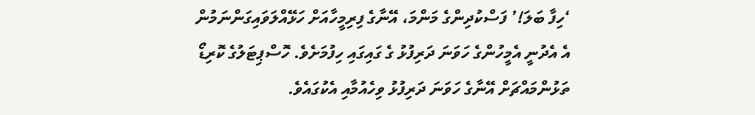‘ހިފާ ބަލަ!’ ފަސްކުދިންގެ މަންމަ، އޭނާގެ ފިރިމީހާއަށް ހަޅޭއްލަވައިގަންނަމުން އެ އެދުނީ އެމީހުންގެ ހަވަނަ ދަރިފުޅު ގެ ގައިގައި ހިފުމަށެވެ. ހޮސްޕިޓަލުގެ ކޮރިޑޯ ތަޅުންމައްޗަށް އޭނާގެ ހަވަނަ ދަރިފުޅު ވިހެއުމާއި އެކުގައެވެ.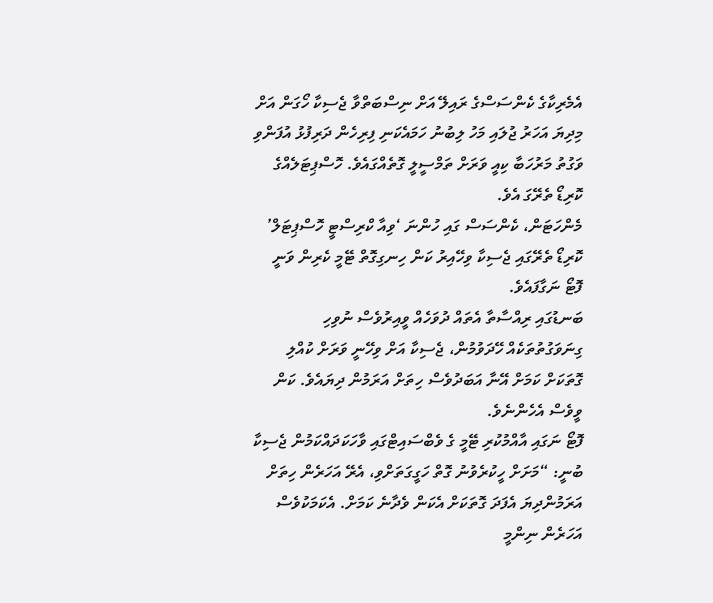އެމެރިކާގެ ކެންސަސްގެ ރައިލޭ އަށް ނިސްބަތްވާ ޖެސިކާ ހޯގަން އަށް މިދިޔަ އަހަރު ޖުލައި މަހު ލިބުނު ހަމައެކަނި ފިރިހެން ދަރިފުޅު އުފަންވި ވަގުތު މަރުހަބާ ކިއީ ވަރަށް ތަމްސީލީ ގޮތެއްގައެވެ. ހޮސްޕިޓަލެއްގެ ކޮރިޑޯ ތެރޭގަ އެވެ.
މެންހަޓަން، ކެންސަސް ގައި ހުންނަ ‘ވިއާ ކްރިސްޓީ ހޮސްޕިޓަލް’ ކޮރިޑޯ ތެރޭގައި ޖެސިކާ ވިހޭއިރު ކަން ހިނގިގޮތް ޓޭމީ ކެރިން ވަނީ ފޮޓޯ ނަގާފައެވެ.
ބަނޑުގައި ރިއްސާތާ އެތައް ދުވަހެއް ވީއިރުވެސް ނުވިހި ގިނަވަގުތުތަކެއް ހޭދަވުމުން، ޖެސިކާ އަށް ވިހޭނީ ވަރަށް ކުއްލި ގޮތަކަށް ކަމަށް އޭނާ އަބަދުވެސް ހިތަށް އަރަމުން ދިޔައެވެ. ކަން ވީވެސް އެހެންނެވެ.
ފޮޓޯ ނަގައި އާއްމުކުރި ޓޭމީ ގެ ވެބްސައިޓްގައި ވާހަކަދައްކަމުން ޖެސިކާ ބުނީ: “މަށަށް ހީކުރެވުނު ގޮތް ހަގީގަތަށްވި، އެރޭ އަހަރެން ހިތަށް އަރަމުންދިޔަ އެފަދަ ގޮތަކަށް އެކަން ވެދާނެ ކަމަށް. އެކަމަކުވެސް އަހަރެން ނިންމީ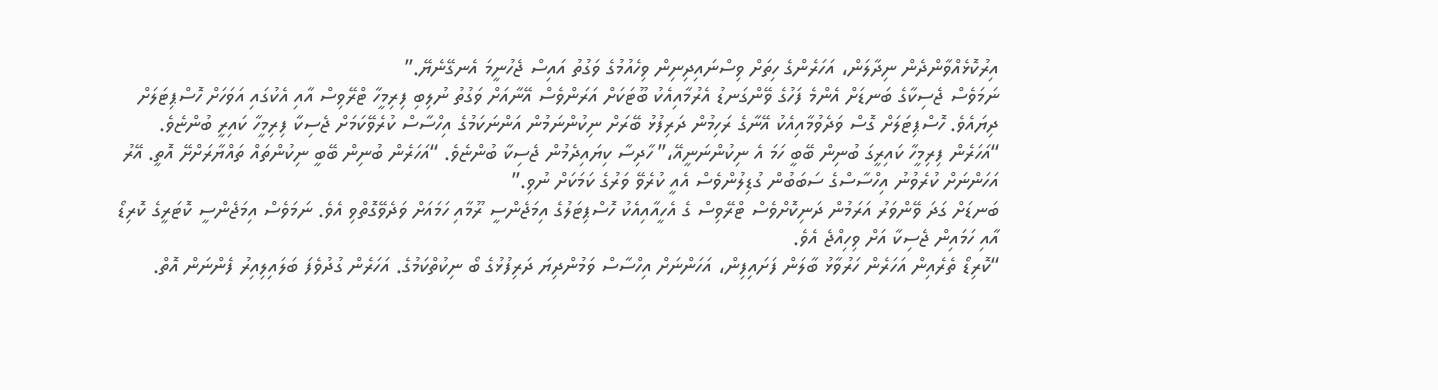އިރުކޮޅެއްވާންދެން ނިދާލަން، އަހަރެންގެ ހިތަށް ވިސްނައިދިނިން ވިހެއުމުގެ ވަގުތު އައިސް ޖެހުނީމަ އެނގޭނެޔޭ.”
ނަމަވެސް ޖެސިކާގެ ބަނޑަށް އެންމެ ފަހުގެ ވޭންގަނޑު އެރުމާއިއެކު ބޫޓަކަށް އަރަންވެސް އޭނާއަށް ވަގުތު ނުލިބި ފިރިމީހާ ޓްރޭވިސް އާއި އެކުގައި އަވަހަށް ހޮސްޕިޓަލަށް ދިޔައެވެ. ހޮސްޕިޓަލަށް ގޮސް ވަދެވުމާއިއެކު އޭނާގެ ރަހިމުން ދަރިފުޅު ބޭރަށް ނިކުންނަމުން އަންނަކަމުގެ އިހްސާސް ކުރެވޭކަމަށް ޖެސިކާ ފިރިމީހާ ކައިރީ ބުންޏެވެ.
“އަހަރެން ފިރިމީހާ ކައިރީގަ ބުނިން ބޭބީ ހަމަ އެ ނިކުންނަނީއޭ،” ހާދިސާ ކިޔައިދެމުން ޖެސިކާ ބުންޏެވެ. “އަހަރެން ބުނިން ބޭބީ ނިކުންތައް ތައްޔާރަށްށޭ އޮތީ. އޭރު އަހަންނަށް ކުރެވުނު އިހްސާސްގެ ސަބަބުން ގުޑިލުންވެސް އެއީ ކުރެވޭ ވަރުގެ ކަމަކަށް ނުވި.”
ބަނޑަށް ގަދަ ވޭންވަރު އަރަމުން ދަނިކޮށްވެސް ޓްރޭވިސް ގެ އެހީއާއިއެކު ހޮސްޕިޓަލުގެ އިމަޖެންސީ ރޫމާއި ހަމައަށް ވަދެވޭގޮތްވި އެވެ. ނަމަވެސް އިމަޖެންސީ ކޮޓަރީގެ ކޮރިޑޯ އާއި ހަމައިން ޖެސިކާ އަށް ވިހިއްޖެ އެވެ.
“ކޮރިޑޯ ތެރެއިން އަހަރެން ހަރުވާޅު ބާލަން ފަށައިފިން، އަހަންނަށް އިހްސާސް ވަމުންދިޔަ ދަރިފުޅުގެ ބޯ ނިކުތްކަމުގެ. އަހަރެން ގުދުވެފަ ބަލައިލިއިރު ފެންނަން އޮތް.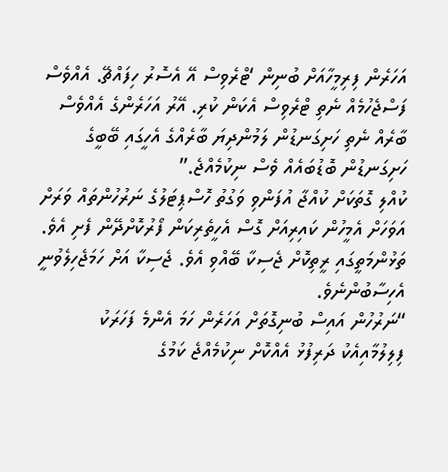އަހަރެން ފިރިމީހާއަށް ބުނިން ‘ޓްރެވިސް އޭ އެސޮރު ހިފައްޗޭ. އެއްވެސް ފަސްޖެހުމެއް ނެތި ޓްރެވިސް އެކަން ކުރި. އޭރު އަހަރެންގެ އެއްވެސް ބާރެއް ނެތި ހަށިގަނޑުން ލަމުންދިޔަ ބާރެއްގެ އެހީގައި ބޭބީގެ ހަށިގަނޑުން ބޮޑުބައެއް ވެސް ނިކުމެއްޖެ.”
ކުއްލި ގޮތަކަށް ކުއްޖާ އުފަންވި ވަގުތު ހޮސްޕިޓަލުގެ ނަރުހުންތައް ވަރަށް އަވަހަށް އެމީހުން ކައިރިއަށް ގޮސް އެހީތެރިކަން ފޯރުކޮށްދޭން ފެށި އެވެ. ތަޅުންމަތީގައި ރީތިކޮށް ޖެސިކާ ބޭއްވި އެވެ. ޖެސިކާ އަށް ހަމަޖެހިލެވުނީ އެހިސާބުންނެވެ.
“ނަރުހުން އައިސް ބުނިގޮތަށް އަހަރެން ހަމަ އެންމެ ފަހަރަކު ފިލިލުމާއިއެކު ދަރިފުޅު އެއްކޮށް ނިކުމެއްޖެ ކަމުގެ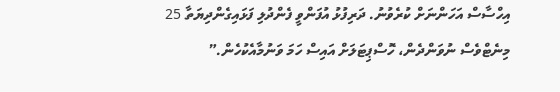އިހްސާސް އަހަންނަށް ކުރެވުނު. ދަރިފުޅު އުފަންވީ ފެންދުލި ފަޅައިގެންދިޔަތާ 25 މިނެޓްވެސް ނުވަންދެން، ހޮސްޕިޓަލަށް އައިސް ހަމަ ވަނުމާއެކުހެން.”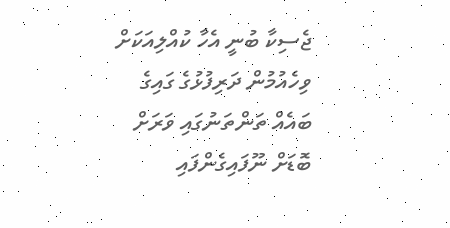ޖެސިކާ ބުނީ އެހާ ކުއްލިއަކަށް ވިހެއުމުން ދަރިފުޅުގެ ގައިގެ ބައެއް ތަންތަނުގައި ވަރަށް ބޮޑަށް ނޫފައިގެންފައި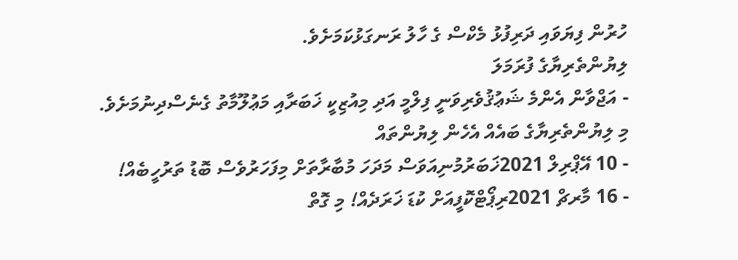ހުރުން ފިޔަވައި ދަރިފުޅު މެކްސް ގެ ހާލު ރަނގަޅުކަމަށެވެ.
ލިޔުންތެރިޔާގެ ފުރަމަލަ
- އަޖްވާން އެންމެ ޝަޢުޤުވެރިވަނީ ފިލްމީ އަދި މިއުޒިކީ ޚަބަރާއި މަޢުލޫމާތު ގެނެސްދިނުމަށެވެ.
މި ލިޔުންތެރިޔާގެ ބައެއް އެހެން ލިޔުންތައް
- 10 އޭޕްރިލް 2021ޚަބަރުމުނިއަވަސް މަދަހަ މުބާރާތަށް މިފަހަރުވެސް ބޮޑު ތަރުހީބެއް!
- 16 މާރޗް 2021ރިޕޯޓްކޮފީއަށް ކުޑަ ޚަރަދެއް! މި ގޮތް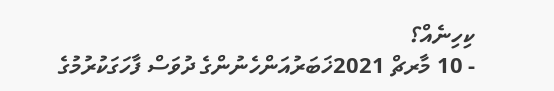ކިހިނެއް؟
- 10 މާރޗް 2021ޚަބަރުއަންހެނުންގެ ދުވަސް ފާހަގަކުރުމުގެ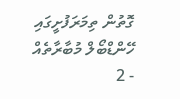ގޮތުން ތިމަރަފުށީގައި ހޭންޑްބޯލް މުބާރާތެއް
- 2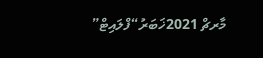މާރޗް 2021ޚަބަރު“ފްލައިޓް”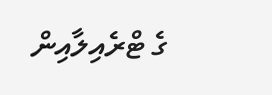ގެ ޓްރެއިލާއިން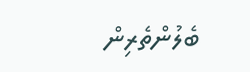ބެލުންތެރިން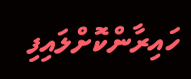ހައިރާންކޮށްލައިފި